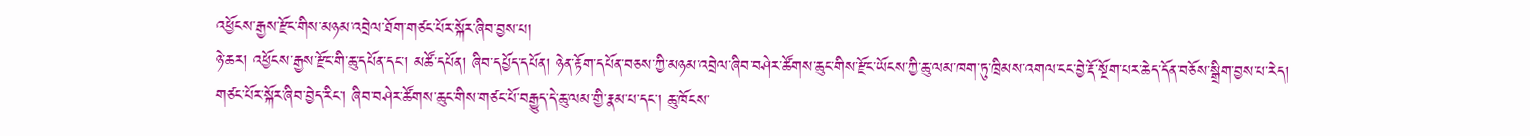འཕྱོངས་རྒྱས་རྫོང་གིས་མཉམ་འབྲེལ་ཐོག་གཙང་པོར་སྐོར་ཞིབ་བྱས་པ།
ཉེ་ཆར། འཕྱོངས་རྒྱས་རྫོང་གི་ཆུ་དཔོན་དང་། མཚོ་དཔོན། ཞིབ་དཔྱོད་དཔོན། ཉེན་རྟོག་དཔོན་བཅས་ཀྱི་མཉམ་འབྲེལ་ཞིབ་བཤེར་ཚོགས་ཆུང་གིས་རྫོང་ཡོངས་ཀྱི་ཆུ་ལམ་ཁག་ཏུ་ཁྲིམས་འགལ་ངང་བྱེ་རྡོ་སྔོག་པར་ཆེད་དོན་བཅོས་སྒྲིག་བྱས་པ་རེད།
གཙང་པོར་སྐོར་ཞིབ་བྱེད་རིང་། ཞིབ་བཤེར་ཚོགས་ཆུང་གིས་གཙང་པོ་བརྒྱུད་དེ་ཆུ་ལམ་གྱི་རྣམ་པ་དང་། ཆུ་ཁོངས་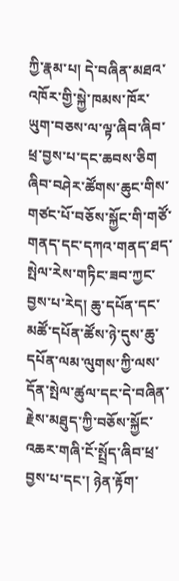ཀྱི་རྣམ་པ། དེ་བཞིན་མཐའ་འཁོར་གྱི་སྐྱེ་ཁམས་ཁོར་ཡུག་བཅས་ལ་ལྟ་ཞིབ་ཞིབ་ཕྲ་བྱས་པ་དང་ཆབས་ཅིག ཞིབ་བཤེར་ཚོགས་ཆུང་གིས་གཙང་པོ་བཅོས་སྐྱོང་གི་གཙོ་གནད་དང་དཀའ་གནད་ཐད་སྤེལ་རེས་གཏིང་ཟབ་ཀྱང་བྱས་པ་རེད། ཆུ་དཔོན་དང་མཚོ་དཔོན་ཚོས་ཉེ་དུས་ཆུ་དཔོན་ལམ་ལུགས་ཀྱི་ལས་དོན་སྤེལ་ཚུལ་དང་དེ་བཞིན་རྗེས་མཐུད་ཀྱི་བཅོས་སྐྱོང་འཆར་གཞི་ངོ་སྤྲོད་ཞིབ་ཕྲ་བྱས་པ་དང་། ཉེན་རྟོག་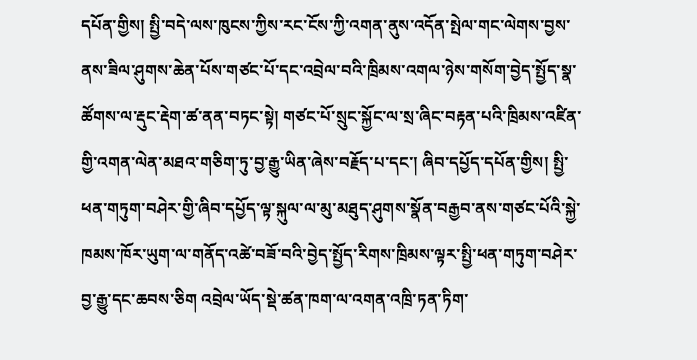དཔོན་གྱིས། སྤྱི་བདེ་ལས་ཁུངས་ཀྱིས་རང་ངོས་ཀྱི་འགན་ནུས་འདོན་སྤེལ་གང་ལེགས་བྱས་ནས་ཟིལ་ཤུགས་ཆེན་པོས་གཙང་པོ་དང་འབྲེལ་བའི་ཁྲིམས་འགལ་ཉེས་གསོག་བྱེད་སྤྱོད་སྣ་ཚོགས་ལ་རྡུང་རྡེག་ཚ་ནན་བཏང་སྟེ། གཙང་པོ་སྲུང་སྐྱོང་ལ་སྲ་ཞིང་བརྟན་པའི་ཁྲིམས་འཛིན་གྱི་འགན་ལེན་མཐའ་གཅིག་ཏུ་བྱ་རྒྱུ་ཡིན་ཞེས་བརྗོད་པ་དང་། ཞིབ་དཔྱོད་དཔོན་གྱིས། སྤྱི་ཕན་གཏུག་བཤེར་གྱི་ཞིབ་དཔྱོད་ལྟ་སྐུལ་ལ་མུ་མཐུད་ཤུགས་སྣོན་བརྒྱབ་ནས་གཙང་པོའི་སྐྱེ་ཁམས་ཁོར་ཡུག་ལ་གནོད་འཚེ་བཟོ་བའི་བྱེད་སྤྱོད་རིགས་ཁྲིམས་ལྟར་སྤྱི་ཕན་གཏུག་བཤེར་བྱ་རྒྱུ་དང་ཆབས་ཅིག འབྲེལ་ཡོད་སྡེ་ཚན་ཁག་ལ་འགན་འཁྲི་ཏན་ཏིག་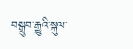བསྒྲུབ་རྒྱུའི་སྐུལ་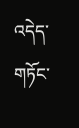འདེད་གཏོང་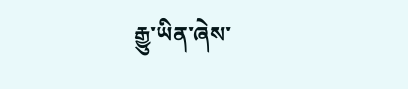རྒྱུ་ཡིན་ཞེས་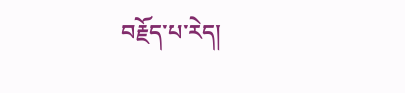བརྗོད་པ་རེད།